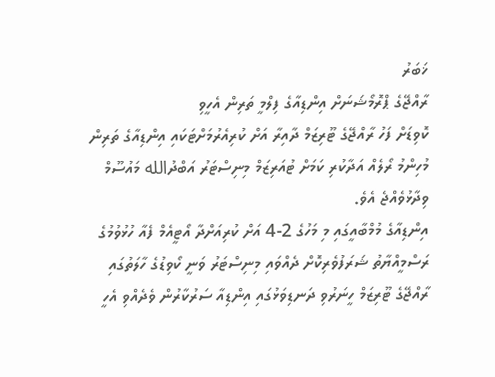ޚަބަރު
ރާއްޖޭގެ ޕްރޮމޯޝަނަށް އިންޑިއާގެ ފިލްމީ ތަރިން އެހީވި
ކޮވިޑަށް ފަހު ރާއްޖޭގެ ޓޫރިޒަމް ދާއިރާ އަށް ކުރިއެރުމަށްޓަކައި އިންޑިއާގެ ތަރިން މުހިންމު ރޯލެއް އަދާކުރި ކަމަށް ޓުއަރިޒަމް މިނިސްޓަރު އަބްދުالله މައުސޫމް ވިދާޅުވެއްޖެ އެވެ.
އިންޑިއާގެ މުމްބާއީގައި މި މަހުގެ 2-4 އަށް ކުރިއަށްދާ އޯޓީއެމް ފެއާ ހުޅުވުމުގެ ރަސްމީއްޔާތު ޝަރަފުވެރިކޮށް ދެއްވައި މިނިސްޓަރު ވަނީ ކޯވިޑުގެ ހާލަތުގައި ރާއްޖޭގެ ޓޫރިޒަމް ހީނަރުވި ދަނޑިވަޅުގައި އިންޑިއާ ސަރުކާރުން ވެދެއްވި އެހީ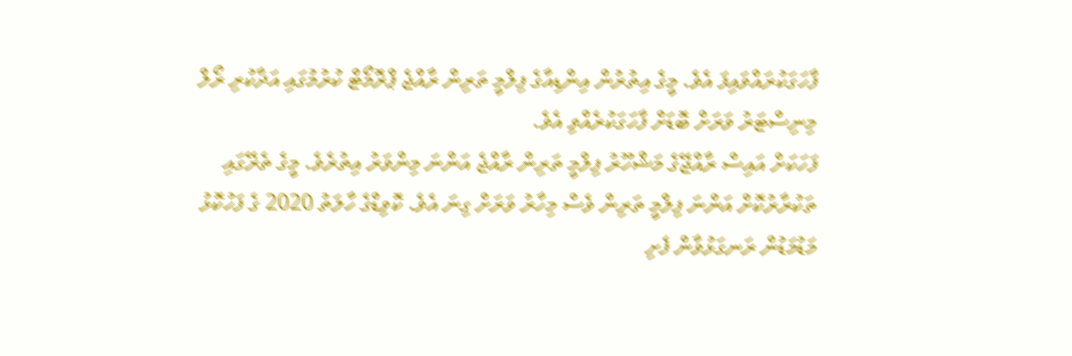ފާހަގަކުރައްވައިފަ އެވެ. މީގެ އިތުރުން އިންޑިއާގެ ފިލްމީ ތަރިން ރާއްޖެ ޕްރޮމޯޓް ކުރުމުގައި އަދާކުރި ރޯލް މިނިސްޓަރު ވަރަށް ބޮޑަށް ފާހަގަކުރެއްވި އެވެ.
ފަހަކަށް އައިސް ރާއްޖޭގެ މަޝްހޫރު ފިލްމީ ތަރިން ރާއްޖެ އަންނަ މިންވަރު އިތުރެވެ. މީގެ ތެރޭގައި ތަކުރާރުކޮށް އަންނަ ފިލްމީ ތަރިން ވެސް މިހާރު ވަރަށް ގިނަ އެވެ. ކޮވިޑްގެ ހާލަތު 2020 ގެ ފަހުކޮޅު މަޑުމަޑުން ރަނގަޅުވާން ފެށި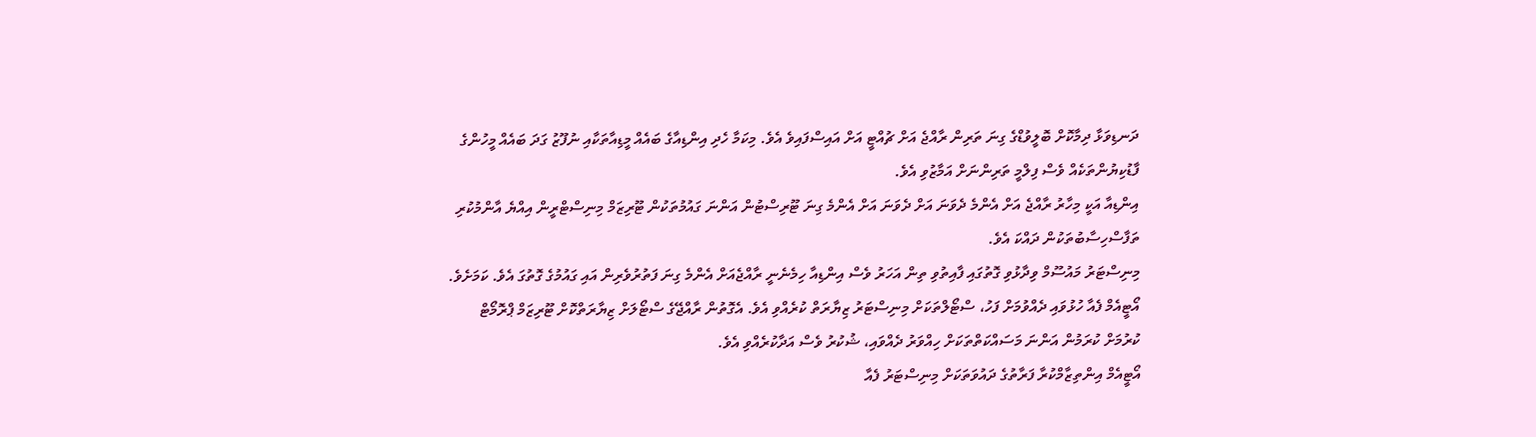ދަނޑިވަޅާ ދިމާކޮށް ބޮލީވުޑްގެ ގިނަ ތަރިން ރާއްޖެ އަށް ޗުއްޓީ އަށް އައިސްފައިވެ އެވެ. މިކަމާ ހެދި އިންޑިއާގެ ބައެއް މީޑިއާތަކާއި ނުފޫޒު ގަދަ ބައެއް މީހުންގެ ފާޑުކިޔުންތަކެއް ވެސް ފިލްމީ ތަރިންނަށް އަމާޒުވި އެވެ.
އިންޑިއާ އަކީ މިހާރު ރާއްޖެ އަށް އެންމެ ދެވަނަ އަށް ދެވަނަ އަށް އެންމެ ގިނަ ޓޫރިސްޓުން އަންނަ ގައުމުތަކުން ޓޫރިޒަމް މިނިސްޓްރީން އިއްޔެ އާންމުކުރި ތަފާސްހިސާބުތަކުން ދައްކަ އެވެ.
މިނިސްޓަރު މައުސޫމް ވިދާޅުވި ގޮތުގައި ފާއިތުވި ތިން އަހަރު ވެސް އިންޑިއާ ހިމެނެނީ ރާއްޖެއަށް އެންމެ ގިނަ ފަތުރުވެރިން އައި ގައުމުގެ ގޮތުގަ އެވެ. ކަމަށެވެ.
އޯޓީއެމް ފެއާ ހުޅުވައި ދެއްވުމަށް ފަހު، ސްޓޯލްތަކަށް މިނިސްޓަރު ޒިޔާރަތް ކުރެއްވި އެވެ. އެގޮތުން ރާއްޖޭގެ ސްޓޯލަށް ޒިޔާރަތްކޮށް ޓޫރިޒަމް ޕްރޮމޯޓް ކުރުމަށް ކުރަމުން އަންނަ މަސައްކަތްތަކަށް ހިއްވަރު ދެއްވައި، ޝުކުރު ވެސް އަދާކުރެއްވި އެވެ.
އޯޓީއެމް އިންތިޒާމްކުރާ ފަރާތުގެ ދައުވަތަކަށް މިނިސްޓަރު ފެއާ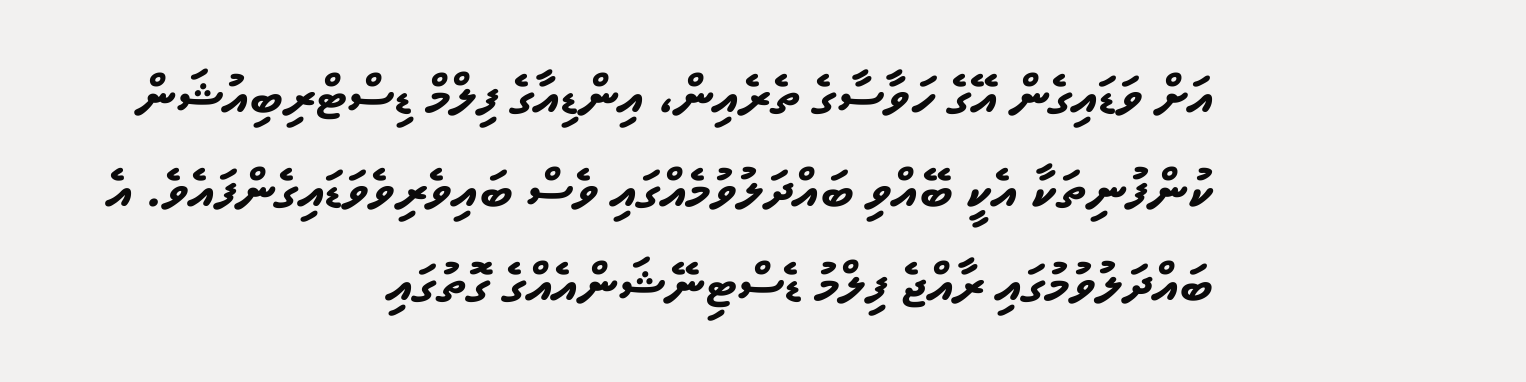އަށް ވަޑައިގެން އޭގެ ހަވާސާގެ ތެރެއިން، އިންޑިއާގެ ފިލްމް ޑިސްޓްރިބިއުޝަން ކުންފުނިތަކާ އެކީ ބޭއްވި ބައްދަލުވުމެއްގައި ވެސް ބައިވެރިވެވަޑައިގެންފައެވެ. އެ ބައްދަލުވުމުގައި ރާއްޖެ ފިލްމު ޑެސްޓިނޭޝަންއެއްގެ ގޮތުގައި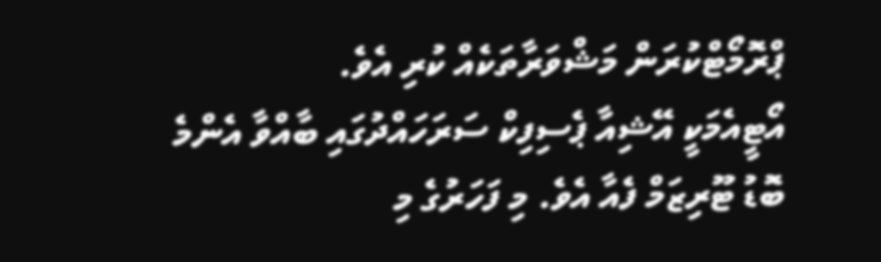ޕްރޮމޯޓްކުރަން މަޝްވަރާތަކެއް ކުރި އެވެ.
އޯޓީއެމަކީ އޭޝިއާ ޕެސިފިކް ސަރަހައްދުގައި ބާއްވާ އެންމެ ބޮޑު ޓޫރިޒަމް ފެއާ އެވެ. މި ފަހަރުގެ މި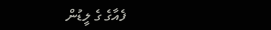ފެއާގެ ގެ ލީޑުން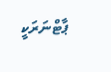ޕާޓްނަރަކީ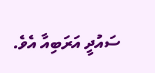ސައުދީ އަރަބިއާ އެވެ.